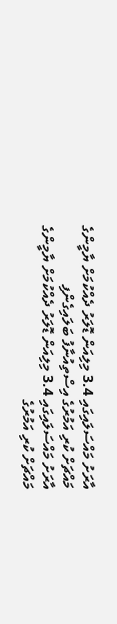އާރަށު މައްސަލައިގައި 3.4 މިލިއަން ޑޮލަރު ދެއްކުމަށް ޔާމީންގެ މައްޗަށް ކުރި އަމުރުގެ އިސްތިއުނާފު ބަލައިގެންފި
އާރަށު މައްސަލައިގައި 3.4 މިލިއަން ޑޮލަރު ދެއްކުމަށް ޔާމީންގެ މައްޗަށް ކުރި އަމުރުގެ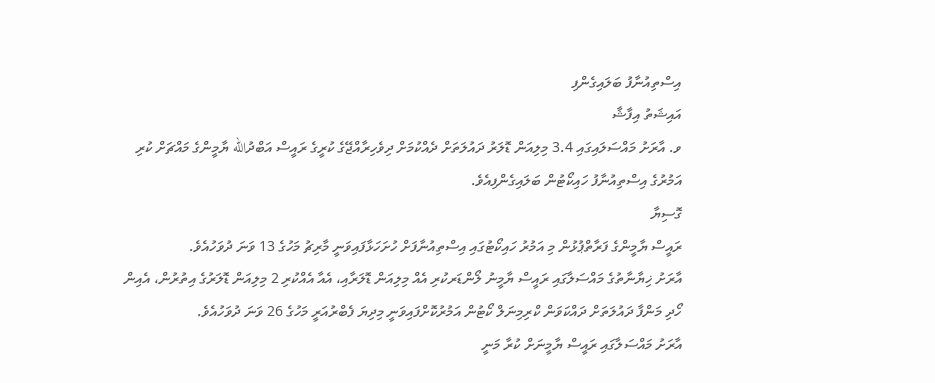އިސްތިއުނާފު ބަލައިގެންފި
އައިޝަތު އިފާޝާ
ވ. އާރަށު މައްސަލައިގައި 3.4 މިލިއަން ޑޮލަރު ދައުލަތަށް ދެއްކުމަށް ދިވެހިރާއްޖޭގެ ކުރީގެ ރައީސް އަބްދުالله ޔާމީންގެ މައްޗަށް ކުރި އަމުރުގެ އިސްތިއުނާފު ހައިކޯޓުން ބަލައިގެންފިއެވެ.
ގޮސިޔާ
ރައީސް ޔާމީންގެ ފަރާތްޕުޅުން މި އަމުރު ހައިކޯޓުގައި އިސްތިއުނާފަށް ހުށަހަޅާފައިވަނީ މާރިޗު މަހުގެ 13 ވަނަ ދުވަހުއެވެ.
އާރަށު ޚިޔާނާތުގެ މައްސަލާގައި ރައީސް ޔާމީނު ލޯންޑަރކުރި އެއް މިލިއަން ޑޮލަރާއި، އެއާ އެއްކުރި 2 މިލިއަން ޑޮލަރުގެ އިތުރުން، އެއިން ހޯދި މަންފާ ދައުލަތަށް ދައްކަވަން ކްރިމިނަލް ކޯޓުން އަމުރުކޮށްފައިވަނީ މިދިޔަ ފެބްރުއަރީ މަހުގެ 26 ވަނަ ދުވަހުއެވެ.
އާރަށު މައްސަލާގައި ރައީސް ޔާމީނަށް ކުރާ މަނީ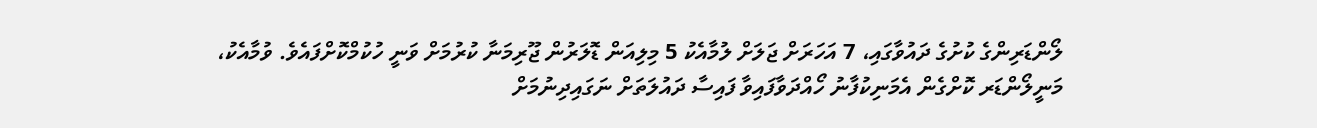ލޯންޑަރިންގެ ކުށުގެ ދައުވާގައި، 7 އަހަރަށް ޖަލަށް ލުމާއެކު 5 މިލިއަން ޑޮލަރުން ޖޫރިމަނާ ކުރުމަށް ވަނީ ހުކުމްކޮށްފައެވެ. ވުމާއެކު، މަނީލޯންޑަރ ކޮށްގެން އެމަނިކުފާނު ހޯއްދަވާފައިވާ ފައިސާ ދައުލަތަށް ނަގައިދިނުމަށް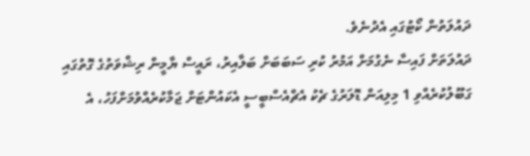ދައުލަތުން ކޯޓުގައި އެދުނެވެ.
ދައުލަތަށް ފައިސާ ނެގުމަށް އަމުރު ކުރި ސަބަބަށް ބަލާއިރު، ރައީސް ޔާމީން ރިޝްވަތުގެ ގޮތުގައި ގަބޫލުކުރެއްވި 1 މިލިއަން ޑޮލަރުގެ ޗެކު އެޗްއެސްބީސީ އެކައުންޓަށް ޖަމާކުރެއްވުމަށްފަހު، އެ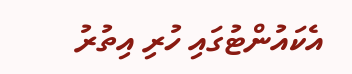އެކައުންޓުގައި ހުރި އިތުރު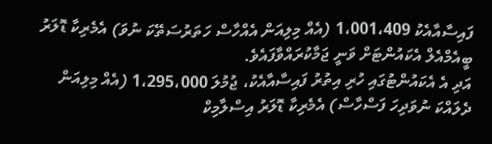ފައިސާއާއެކު 1،001،409 (އެއް މިލިއަން އެއްހާސް ހަތަރުސަތޭކަ ނުވަ) އެމެރިކާ ޑޮލަރު ބީއެމްއެލް އެކައުންޓަށް ވަނީ ޖަމާކުރައްވާފައެވެ.
އަދި އެ އެކައުންޓުގައި ހުރި އިތުރު ފައިސާއާއެކު، ޖުމުލަ 1،295،000 (އެއް މިލިއަން ދެލައްކަ ނުވަދިހަ ފަސްހާސް) އެމެރިކާ ޑޮލަރު އިސްލާމިކް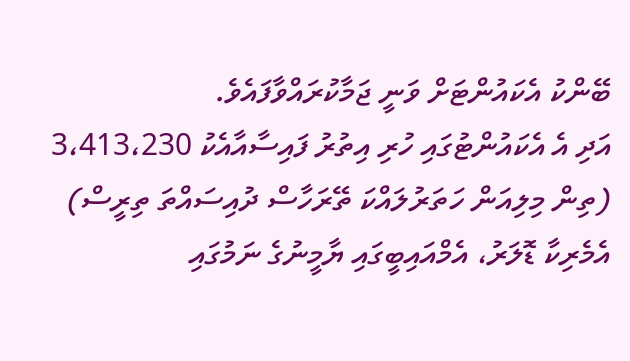ބޭންކު އެކައުންޓަށް ވަނީ ޖަމާކުރައްވާފައެވެ.
އަދި އެ އެކައުންޓުގައި ހުރި އިތުރު ފައިސާއާއެކު 3،413،230 (ތިން މިލިއަން ހަތަރުލައްކަ ތޭރަހާސް ދުއިސައްތަ ތިރީސް) އެމެރިކާ ޑޮލަރު، އެމްއައިބީގައި ޔާމީނުގެ ނަމުގައި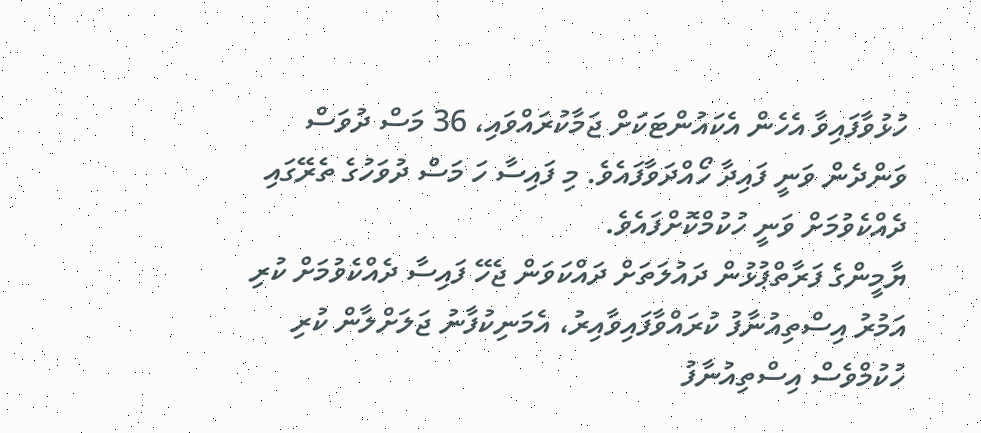ހުޅުވާފައިވާ އެހެން އެކައުންޓަކަށް ޖަމާކުރައްވައި، 36 މަސް ދުވަސް ވަންދެން ވަނީ ފައިދާ ހޯއްދަވާފައެވެ. މި ފައިސާ ހަ މަސް ދުވަހުގެ ތެރޭގައި ދެއްކެވުމަށް ވަނީ ހުކުމްކޮށްފައެވެ.
ޔާމީންގެ ފަރާތްޕުޅުން ދައުލަތަށް ދައްކަވަން ޖެހޭ ފައިސާ ދެއްކެވުމަށް ކުރި އަމުރު އިސްތިއުނާފު ކުރައްވާފައިވާއިރު، އެމަނިކުފާނު ޖަލަށްލާން ކުރި ހުކުމްވެސް އިސްތިއުނާފު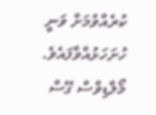ކުރެއްވުމަށް ވަނީ ހުށަހަޅުއްވާފައެވެ.
މޯލްޑިވްސް ގޭސް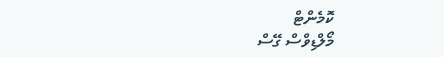ކޮމެންޓް
މޯލްޑިވްސް ގޭސް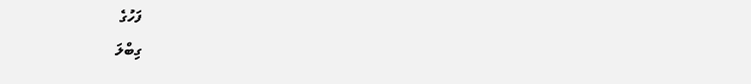ފަހުގެ
ގިބްލަ